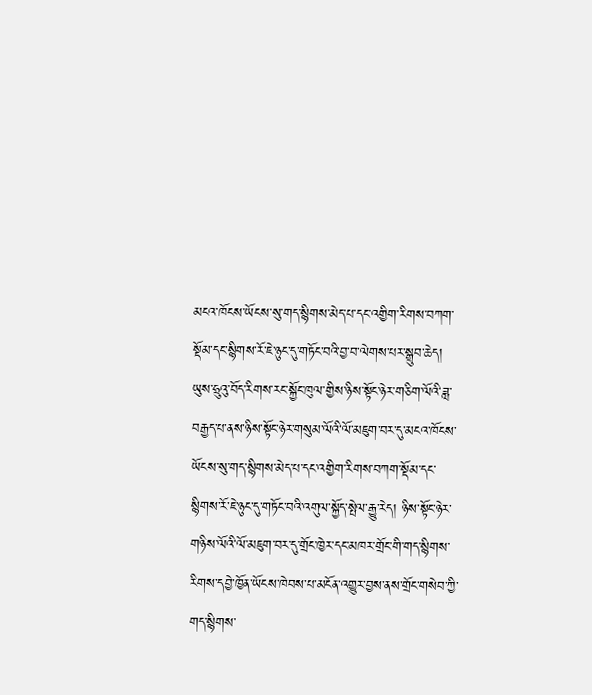མངའ་ཁོངས་ཡོངས་སུ་གད་སྙིགས་མེད་པ་དང་འགྱིག་རིགས་བཀག་སྡོམ་དང་སྙིགས་རོ་ཇེ་ཉུང་དུ་གཏོང་བའི་བྱ་བ་ལེགས་པར་སྒྲུབ་ཆེད། ཡུས་ཧྲུའུ་བོད་རིགས་རང་སྐྱོང་ཁུལ་གྱིས་ཉིས་སྟོང་ཉེར་གཅིག་ལོའི་ཟླ་བརྒྱད་པ་ནས་ཉིས་སྟོང་ཉེར་གསུམ་ལོའི་ལོ་མཇུག་བར་དུ་མངའ་ཁོངས་ཡོངས་སུ་གད་སྙིགས་མེད་པ་དང་འགྱིག་རིགས་བཀག་སྡོམ་དང་སྙིགས་རོ་ཇེ་ཉུང་དུ་གཏོང་བའི་འགུལ་སྐྱོད་སྤེལ་རྒྱུ་རེད། ཉིས་སྟོང་ཉེར་གཉིས་ལོའི་ལོ་མཇུག་བར་དུ་གྲོང་ཁྱེར་དང་མཁར་གྲོང་གི་གད་སྙིགས་རིགས་དབྱེ་ཁྱོན་ཡོངས་ཁེབས་པ་མངོན་འགྱུར་བྱས་ནས་གྲོང་གསེབ་ཀྱི་གད་སྙིགས་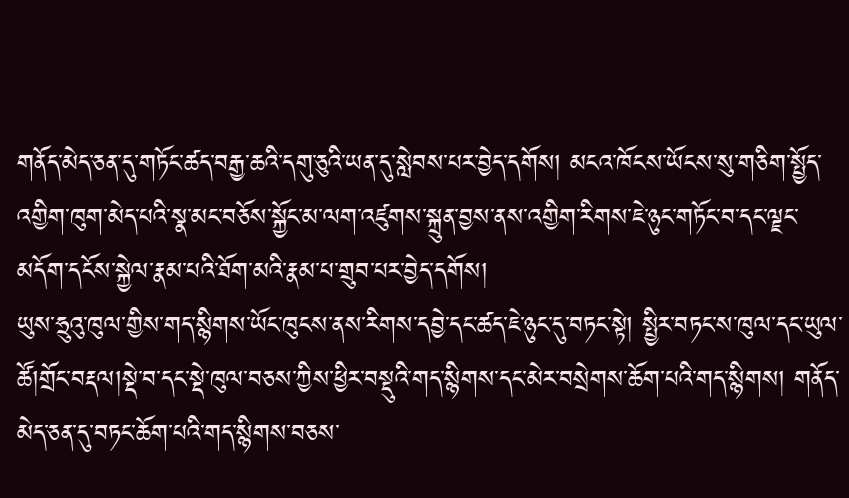གནོད་མེད་ཅན་དུ་གཏོང་ཚད་བརྒྱ་ཆའི་དགུ་ཅུའི་ཡན་དུ་སླེབས་པར་བྱེད་དགོས། མངའ་ཁོངས་ཡོངས་སུ་གཅིག་སྤྱོད་འགྱིག་ཁུག་མེད་པའི་སྣ་མང་བཅོས་སྐྱོང་མ་ལག་འཛུགས་སྐྲུན་བྱས་ནས་འགྱིག་རིགས་ཇེ་ཉུང་གཏོང་བ་དང་ལྗང་མདོག་དངོས་སྐྱེལ་རྣམ་པའི་ཐོག་མའི་རྣམ་པ་གྲུབ་པར་བྱེད་དགོས།
ཡུས་ཧྲུའུ་ཁུལ་གྱིས་གད་སྙིགས་ཡོང་ཁུངས་ནས་རིགས་དབྱེ་དང་ཚད་ཇེ་ཉུང་དུ་བཏང་སྟེ། སྤྱིར་བཏང་ས་ཁུལ་དང་ཡུལ་ཚོ།གྲོང་བརྡལ།སྡེ་བ་དང་སྡེ་ཁུལ་བཅས་ཀྱིས་ཕྱིར་བསྡུའི་གད་སྙིགས་དང་མེར་བསྲེགས་ཆོག་པའི་གད་སྙིགས། གནོད་མེད་ཅན་དུ་བཏང་ཆོག་པའི་གད་སྙིགས་བཅས་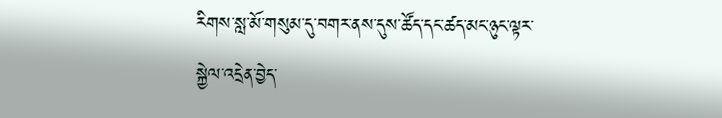རིགས་སླ་མོ་གསུམ་དུ་བགར་ནས་དུས་ཚོད་དང་ཚད་མང་ཉུང་ལྟར་སྐྱེལ་འདྲེན་བྱེད་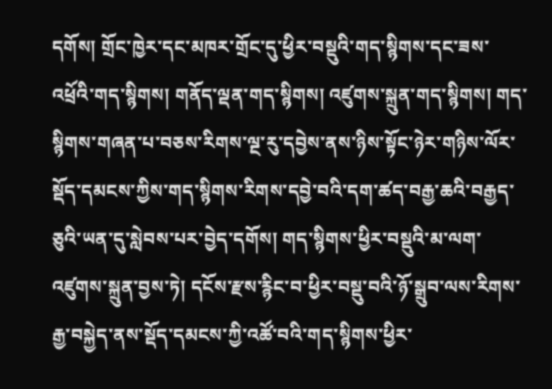དགོས། གྲོང་ཁྱེར་དང་མཁར་གྲོང་དུ་ཕྱིར་བསྡུའི་གད་སྙིགས་དང་ཟས་འཕྲོའི་གད་སྙིགས། གནོད་ལྡན་གད་སྙིགས། འཛུགས་སྐྲུན་གད་སྙིགས། གད་སྙིགས་གཞན་པ་བཅས་རིགས་ལྔ་རུ་དབྱེས་ནས་ཉིས་སྟོང་ཉེར་གཉིས་ལོར་སྡོད་དམངས་ཀྱིས་གད་སྙིགས་རིགས་དབྱེ་བའི་དག་ཚད་བརྒྱ་ཆའི་བརྒྱད་ཅུའི་ཡན་དུ་སླེབས་པར་བྱེད་དགོས། གད་སྙིགས་ཕྱིར་བསྡུའི་མ་ལག་འཛུགས་སྐྲུན་བྱས་ཏེ། དངོས་རྫས་རྙིང་བ་ཕྱིར་བསྡུ་བའི་ཉོ་སྒྲུབ་ལས་རིགས་རྒྱ་བསྐྱེད་ནས་སྡོད་དམངས་ཀྱི་འཚོ་བའི་གད་སྙིགས་ཕྱིར་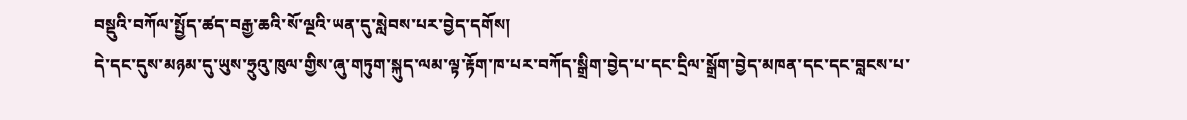བསྡུའི་བཀོལ་སྤྱོད་ཚད་བརྒྱ་ཆའི་སོ་ལྔའི་ཡན་དུ་སླེབས་པར་བྱེད་དགོས།
དེ་དང་དུས་མཉམ་དུ་ཡུས་ཧྲུའུ་ཁུལ་གྱིས་ཞུ་གཏུག་སྐུད་ལམ་ལྟ་རྟོག་ཁ་པར་བཀོད་སྒྲིག་བྱེད་པ་དང་དྲིལ་སྒྲོག་བྱེད་མཁན་དང་དང་བླངས་པ་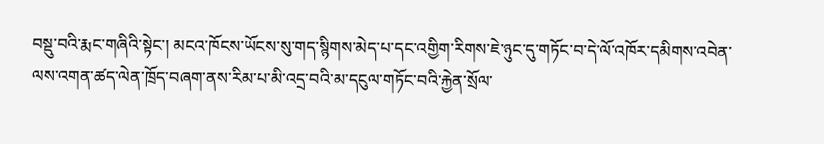བསྡུ་བའི་རྨང་གཞིའི་སྟེང་། མངའ་ཁོངས་ཡོངས་སུ་གད་སྙིགས་མེད་པ་དང་འགྱིག་རིགས་ཇེ་ཉུང་དུ་གཏོང་བ་དེ་ལོ་འཁོར་དམིགས་འབེན་ལས་འགན་ཚད་ལེན་ཁྲོད་བཞག་ནས་རིམ་པ་མི་འདྲ་བའི་མ་དངུལ་གཏོང་བའི་རྐྱེན་སྲོལ་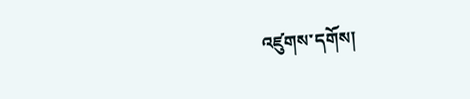འཛུགས་དགོས།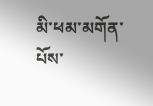མི་ཕམ་མགོན་པོས་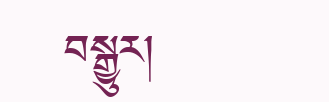བསྒྱུར།